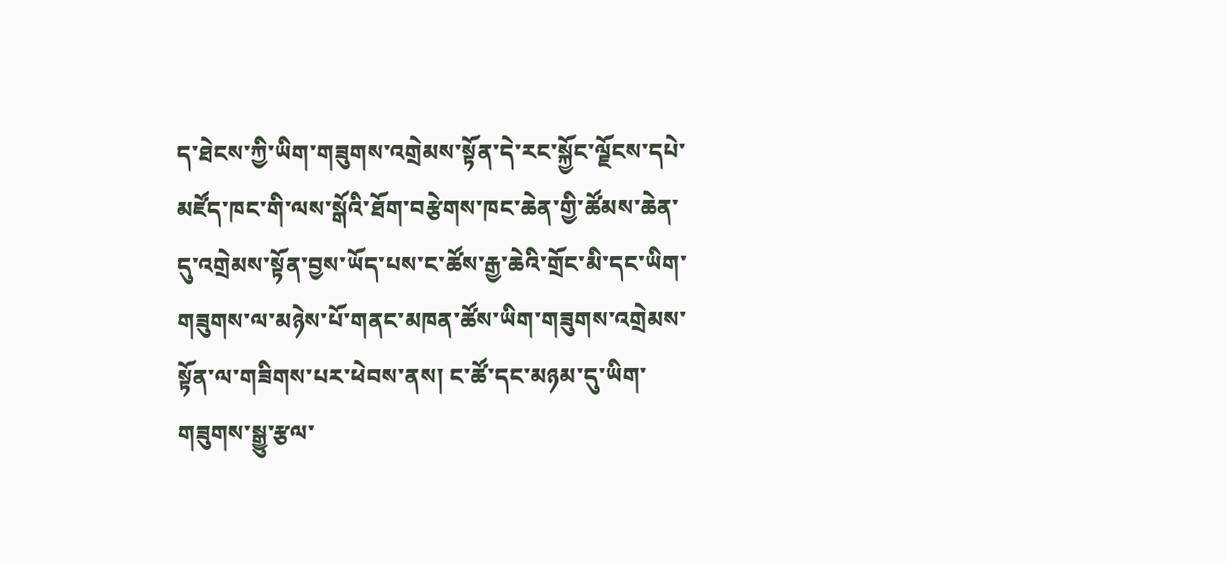ད་ཐེངས་ཀྱི་ཡིག་གཟུགས་འགྲེམས་སྟོན་དེ་རང་སྐྱོང་ལྗོངས་དཔེ་མཛོད་ཁང་གི་ལས་སྒོའི་ཐོག་བརྩེགས་ཁང་ཆེན་གྱི་ཚོམས་ཆེན་དུ་འགྲེམས་སྟོན་བྱས་ཡོད་པས་ང་ཚོས་རྒྱ་ཆེའི་གྲོང་མི་དང་ཡིག་གཟུགས་ལ་མཉེས་པོ་གནང་མཁན་ཚོས་ཡིག་གཟུགས་འགྲེམས་སྟོན་ལ་གཟིགས་པར་ཕེབས་ནས། ང་ཚོ་དང་མཉམ་དུ་ཡིག་གཟུགས་སྒྱུ་རྩལ་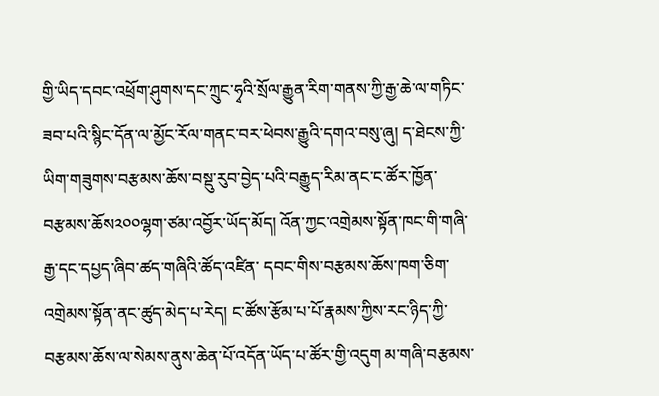གྱི་ཡིད་དབང་འཕྲོག་ཤུགས་དང་ཀྲུང་ཧྭའི་སྲོལ་རྒྱུན་རིག་གནས་ཀྱི་རྒྱ་ཆེ་ལ་གཏིང་ཟབ་པའི་སྙིང་དོན་ལ་མྱོང་རོལ་གནང་བར་ཕེབས་རྒྱུའི་དགའ་བསུ་ཞུ། ད་ཐེངས་ཀྱི་ཡིག་གཟུགས་བརྩམས་ཆོས་བསྡུ་རུབ་བྱེད་པའི་བརྒྱུད་རིམ་ནང་ང་ཚོར་ཁྱོན་བརྩམས་ཆོས༢༠༠ལྷག་ཙམ་འབྱོར་ཡོད་མོད། འོན་ཀྱང་འགྲེམས་སྟོན་ཁང་གི་གཞི་རྒྱ་དང་དཔྱད་ཞིབ་ཚད་གཞིའི་ཚོད་འཛིན་ དབང་གིས་བརྩམས་ཆོས་ཁག་ཅིག་འགྲེམས་སྟོན་ནང་ཚུད་མེད་པ་རེད། ང་ཚོས་རྩོམ་པ་པོ་རྣམས་ཀྱིས་རང་ཉིད་ཀྱི་བརྩམས་ཆོས་ལ་སེམས་ནུས་ཆེན་པོ་འདོན་ཡོད་པ་ཚོར་གྱི་འདུག མ་གཞི་བརྩམས་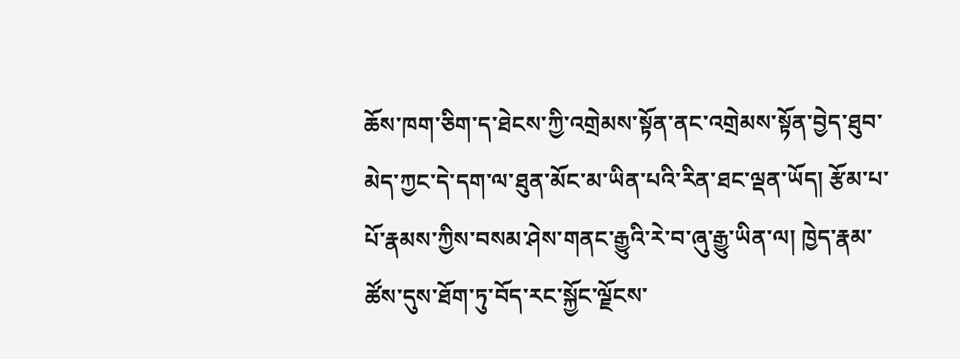ཆོས་ཁག་ཅིག་ད་ཐེངས་ཀྱི་འགྲེམས་སྟོན་ནང་འགྲེམས་སྟོན་བྱེད་ཐུབ་མེད་ཀྱང་དེ་དག་ལ་ཐུན་མོང་མ་ཡིན་པའི་རིན་ཐང་ལྡན་ཡོད། རྩོམ་པ་པོ་རྣམས་ཀྱིས་བསམ་ཤེས་གནང་རྒྱུའི་རེ་བ་ཞུ་རྒྱུ་ཡིན་ལ། ཁྱེད་རྣམ་ཚོས་དུས་ཐོག་ཏུ་བོད་རང་སྐྱོང་ལྗོངས་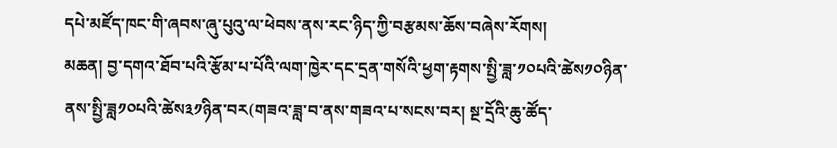དཔེ་མཛོད་ཁང་གི་ཞབས་ཞུ་པུའུ་ལ་ཕེབས་ནས་རང་ཉིད་ཀྱི་བརྩམས་ཆོས་བཞེས་རོགས།
མཆན། བྱ་དགའ་ཐོབ་པའི་རྩོམ་པ་པོའི་ལག་ཁྱེར་དང་དྲན་གསོའི་ཕྱག་རྟགས་སྤྱི་ཟླ་༡༠པའི་ཚེས༡༠ཉིན་ནས་སྤྱི་ཟླ༡༠པའི་ཚེས༣༡ཉིན་བར(གཟའ་ཟླ་བ་ནས་གཟའ་པ་སངས་བར། སྔ་དྲོའི་ཆུ་ཚོད་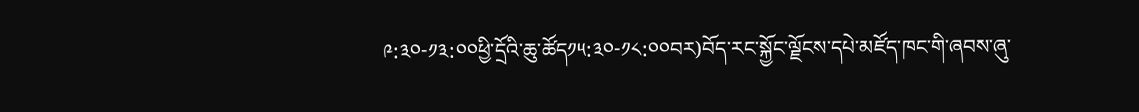༩:༣༠-༡༣:༠༠ཕྱི་དྲོའི་ཆུ་ཚོད༡༥:༣༠-༡༨:༠༠བར)བོད་རང་སྐྱོང་ལྗོངས་དཔེ་མཛོད་ཁང་གི་ཞབས་ཞུ་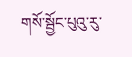གསོ་སྦྱོང་པུའུ་རུ་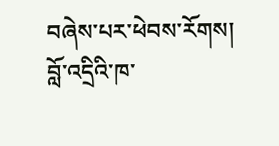བཞེས་པར་ཕེབས་རོགས།
བློ་འདྲིའི་ཁ་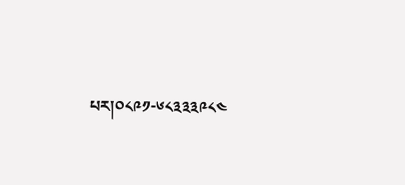པར།༠༨༩༡-༦༨༣༣༣༩༨༤